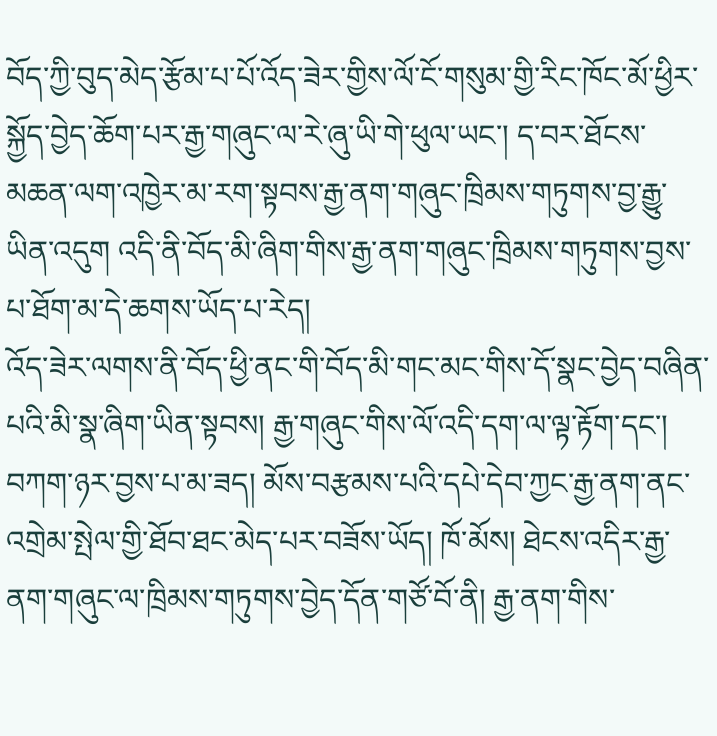བོད་ཀྱི་བུད་མེད་རྩོམ་པ་པོ་འོད་ཟེར་གྱིས་ལོ་ངོ་གསུམ་གྱི་རིང་ཁོང་མོ་ཕྱིར་སྐྱོད་བྱེད་ཆོག་པར་རྒྱ་གཞུང་ལ་རེ་ཞུ་ཡི་གེ་ཕུལ་ཡང་། ད་བར་ཐོངས་མཆན་ལག་འཁྱེར་མ་རག་སྟབས་རྒྱ་ནག་གཞུང་ཁྲིམས་གཏུགས་བྱ་རྒྱུ་ཡིན་འདུག འདི་ནི་བོད་མི་ཞིག་གིས་རྒྱ་ནག་གཞུང་ཁྲིམས་གཏུགས་བྱས་པ་ཐོག་མ་དེ་ཆགས་ཡོད་པ་རེད།
འོད་ཟེར་ལགས་ནི་བོད་ཕྱི་ནང་གི་བོད་མི་གང་མང་གིས་དོ་སྣང་བྱེད་བཞིན་པའི་མི་སྣ་ཞིག་ཡིན་སྟབས། རྒྱ་གཞུང་གིས་ལོ་འདི་དག་ལ་ལྟ་རྟོག་དང་། བཀག་ཉར་བྱས་པ་མ་ཟད། མོས་བརྩམས་པའི་དཔེ་དེབ་ཀྱང་རྒྱ་ནག་ནང་འགྲེམ་སྤེལ་གྱི་ཐོབ་ཐང་མེད་པར་བཟོས་ཡོད། ཁོ་མོས། ཐེངས་འདིར་རྒྱ་ནག་གཞུང་ལ་ཁྲིམས་གཏུགས་བྱེད་དོན་གཙོ་བོ་ནི། རྒྱ་ནག་གིས་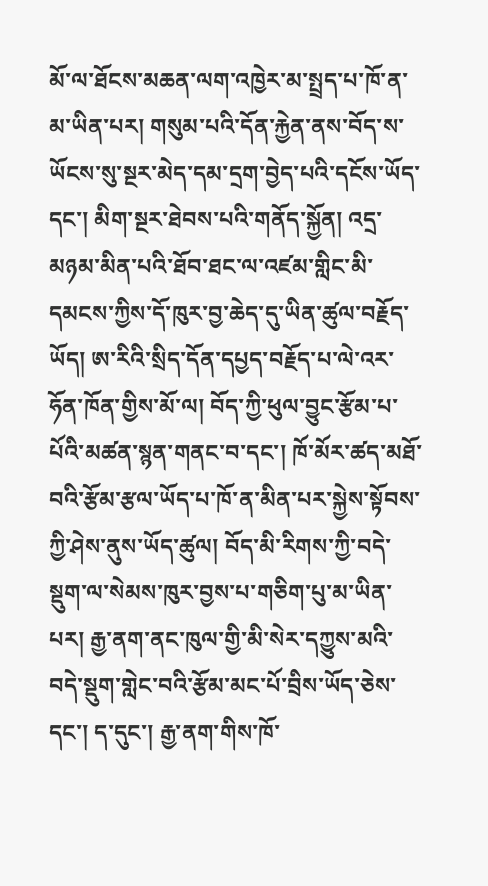མོ་ལ་ཐོངས་མཆན་ལག་འཁྱེར་མ་སྤྲད་པ་ཁོ་ན་མ་ཡིན་པར། གསུམ་པའི་དོན་རྐྱེན་ནས་བོད་ས་ཡོངས་སུ་སྔར་མེད་དམ་དྲག་བྱེད་པའི་དངོས་ཡོད་དང་། མིག་སྔར་ཐེབས་པའི་གནོད་སྐྱོན། འདྲ་མཉམ་མིན་པའི་ཐོབ་ཐང་ལ་འཛམ་གླིང་མི་དམངས་ཀྱིས་དོ་ཁུར་བྱ་ཆེད་དུ་ཡིན་ཚུལ་བརྗོད་ཡོད། ཨ་རིའི་སྲིད་དོན་དཔྱད་བརྗོད་པ་ལེ་འར་ཧོན་ཁོན་གྱིས་མོ་ལ། བོད་ཀྱི་ཕུལ་བྱུང་རྩོམ་པ་པོའི་མཚན་སྙན་གནང་བ་དང་། ཁོ་མོར་ཚད་མཐོ་བའི་རྩོམ་རྩལ་ཡོད་པ་ཁོ་ན་མིན་པར་སྐྱེས་སྟོབས་ཀྱི་ཤེས་ནུས་ཡོད་ཚུལ། བོད་མི་རིགས་ཀྱི་བདེ་སྡུག་ལ་སེམས་ཁུར་བྱས་པ་གཅིག་པུ་མ་ཡིན་པར། རྒྱ་ནག་ནང་ཁུལ་གྱི་མི་སེར་དཀྱུས་མའི་བདེ་སྡུག་གླེང་བའི་རྩོམ་མང་པོ་བྲིས་ཡོད་ཅེས་དང་། ད་དུང་། རྒྱ་ནག་གིས་ཁོ་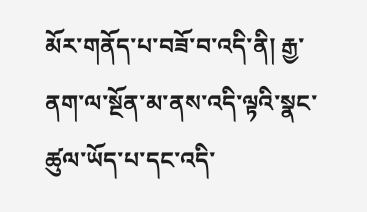མོར་གནོད་པ་བཟོ་བ་འདི་ནི། རྒྱ་ནག་ལ་སྔོན་མ་ནས་འདི་ལྟའི་སྣང་ཚུལ་ཡོད་པ་དང་འདི་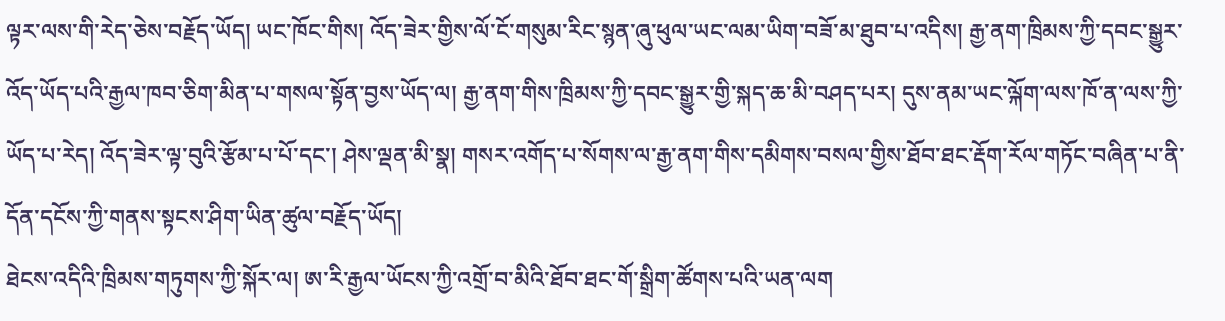ལྟར་ལས་གི་རེད་ཅེས་བརྗོད་ཡོད། ཡང་ཁོང་གིས། འོད་ཟེར་གྱིས་ལོ་ངོ་གསུམ་རིང་སྙན་ཞུ་ཕུལ་ཡང་ལམ་ཡིག་བཟོ་མ་ཐུབ་པ་འདིས། རྒྱ་ནག་ཁྲིམས་ཀྱི་དབང་སྒྱུར་འོད་ཡོད་པའི་རྒྱལ་ཁབ་ཅིག་མིན་པ་གསལ་སྟོན་བྱས་ཡོད་ལ། རྒྱ་ནག་གིས་ཁྲིམས་ཀྱི་དབང་སྒྱུར་གྱི་སྐད་ཆ་མི་བཤད་པར། དུས་ནམ་ཡང་ལྐོག་ལས་ཁོ་ན་ལས་ཀྱི་ཡོད་པ་རེད། འོད་ཟེར་ལྟ་བུའི་རྩོམ་པ་པོ་དང་། ཤེས་ལྡན་མི་སྣ། གསར་འགོད་པ་སོགས་ལ་རྒྱ་ནག་གིས་དམིགས་བསལ་གྱིས་ཐོབ་ཐང་རྡོག་རོལ་གཏོང་བཞིན་པ་ནི་དོན་དངོས་ཀྱི་གནས་སྟངས་ཤིག་ཡིན་ཚུལ་བརྗོད་ཡོད།
ཐེངས་འདིའི་ཁྲིམས་གཏུགས་ཀྱི་སྐོར་ལ། ཨ་རི་རྒྱལ་ཡོངས་ཀྱི་འགྲོ་བ་མིའི་ཐོབ་ཐང་གོ་སྒྲིག་ཚོགས་པའི་ཡན་ལག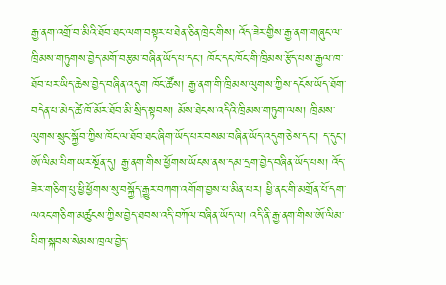རྒྱ་ནག་འགྲོ་བ་མིའི་ཐོབ་ཐང་ལག་བསྟར་པ་ཐེན་ཅིན་ཁྲེང་གིས། འོད་ཟེར་གྱིས་རྒྱ་ནག་གཞུང་ལ་ཁྲིམས་གཏུགས་བྱེད་མགོ་བརྩམ་བཞིན་ཡོད་པ་དང་། ཁོང་དང་ཁོང་གི་ཁྲིམས་རྩོད་པས་རྒྱལ་ཁ་ཐོབ་པར་ཡིད་ཆེས་བྱེད་བཞིན་འདུག ཁོང་ཚོས། རྒྱ་ནག་གི་ཁྲིམས་ལུགས་ཀྱིས་དངོས་ཡོད་ཐོག་བདེན་པ་མེད་ཚེ་ཁོ་མོར་ཐོབ་མི་སྲིད་སྟབས། མོས་ཐེངས་འདིའི་ཁྲིམས་གཏུག་ལས། ཁྲིམས་ལུགས་སྲུང་སྐྱོབ་ཀྱིས་ཁོང་ལ་ཐོབ་ཐང་ཞིག་ཡོད་པར་བསམ་བཞིན་ཡོད་འདུག་ཅེས་དང་། ད་དུང་། ཨོ་ལིམ་པིག་ཡར་སྔོན་དུ། རྒྱ་ནག་གིས་ཕྱོགས་ཡོངས་ནས་དམ་དྲག་བྱེད་བཞིན་ཡོད་པས། འོད་ཟེར་གཅིག་པུ་ཕྱི་ཕྱོགས་སུ་བསྐྱོད་རྒྱུར་བཀག་འགོག་བྱས་པ་མིན་པར། ཕྱི་ནང་གི་མགྲོན་པོ་དག་ལའང་གཅིག་མཚུངས་ཀྱིས་བྱེད་ཐབས་འདི་བཀོལ་བཞིན་ཡོད་ལ། འདི་ནི་རྒྱ་ནག་གིས་ཨོ་ལིམ་པིག་སྐབས་སེམས་ཁྲལ་བྱེད་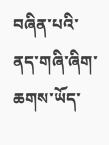བཞིན་པའི་ནད་གཞི་ཞིག་ཆགས་ཡོད་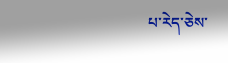པ་རེད་ཅེས་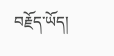བརྗོད་ཡོད།